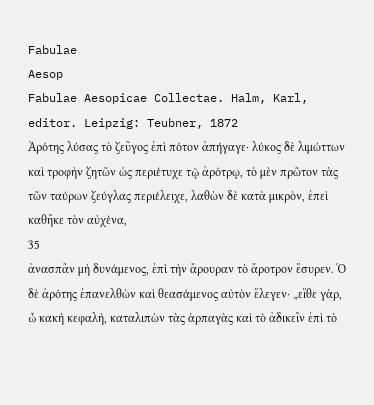Fabulae
Aesop
Fabulae Aesopicae Collectae. Halm, Karl, editor. Leipzig: Teubner, 1872
Ἀρότης λύσας τὸ ζεῦγος ἐπὶ πότον ἀπήγαγε· λύκος δὲ λιμώττων καὶ τροφὴν ζητῶν ὡς περιέτυχε τῷ ἀρότρῳ, τὸ μὲν πρῶτον τὰς τῶν ταύρων ζεύγλας περιέλειχε, λαθὼν δὲ κατὰ μικρὸν, ἐπεὶ καθῆκε τὸν αὐχένα,
35
ἀνασπᾶν μὴ δυνάμενος, ἐπὶ τὴν ἄρουραν τὸ ἄροτρον ἔσυρεν. Ὁ δὲ ἀρότης ἐπανελθὼν καὶ θεασάμενος αὐτὸν ἔλεγεν· „εἴθε γὰρ, ὦ κακὴ κεφαλὴ, καταλιπὼν τὰς ἁρπαγὰς καὶ τὸ ἀδικεῖν ἐπὶ τὸ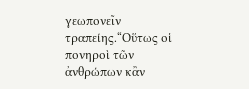γεωπονεῖν τραπείης.“Οὕτως οἱ πονηροὶ τῶν ἀνθρώπων κἂν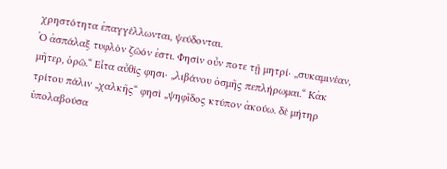χρηστότητα ἐπαγγέλλωνται, ψεύδονται.
Ὁ ἀσπάλαξ τυφλὸν ζῶόν ἐστι. Φησὶν οὖν ποτε τῇ μητρί· ,,συκαμινέαν, μῆτερ, ὁρῶ.“ Εἶτα αὖθίς φησι· „λιβάνου ὀσμῆς πεπλήρωμαι.“ Κἀκ τρίτου πάλιν „χαλκῆς“ φησὶ „ψηφῖδος κτύπον ἀκούω. δὲ μήτηρ ὑπολαβούσα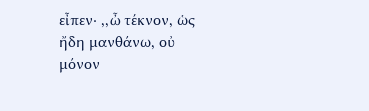εἶπεν· ,,ὦ τέκνον, ὡς ἤδη μανθάνω, οὐ μόνον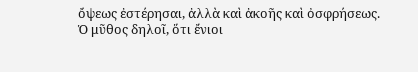ὄψεως ἐστέρησαι, ἀλλὰ καὶ ἀκοῆς καὶ ὀσφρήσεως.
Ὁ μῦθος δηλοῖ, ὅτι ἔνιοι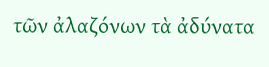τῶν ἀλαζόνων τὰ ἀδύνατα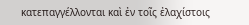κατεπαγγέλλονται καὶ ἐν τοῖς ἐλαχίστοις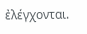ἐλέγχονται.